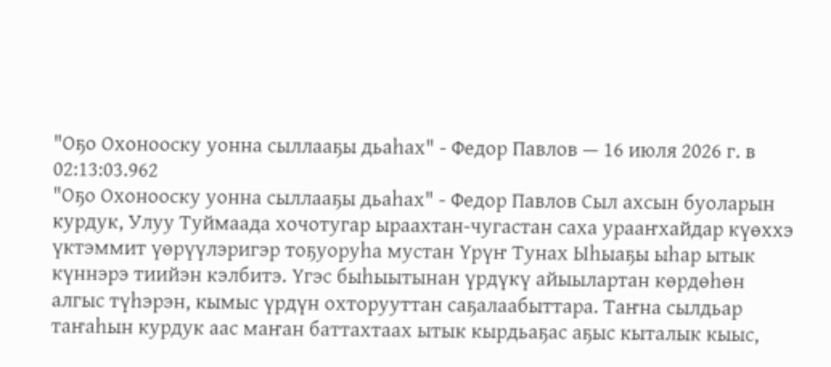"Оҕо Охонооску уонна сыллааҕы дьаһах" - Федор Павлов — 16 июля 2026 г. в 02:13:03.962
"Оҕо Охонооску уонна сыллааҕы дьаһах" - Федор Павлов Сыл ахсын буоларын курдук, Улуу Туймаада хочотугар ыраахтан-чугастан саха урааҥхайдар күөххэ үктэммит үөрүүлэригэр тоҕуоруһа мустан Үрүҥ Тунах Ыһыаҕы ыһар ытык күннэрэ тиийэн кэлбитэ. Үгэс быһыытынан үрдүкү айыылартан көрдөһөн алгыс түһэрэн, кымыс үрдүн охторууттан саҕалаабыттара. Таҥна сылдьар таҥаһын курдук аас маҥан баттахтаах ытык кырдьаҕас аҕыс кыталык кыыс,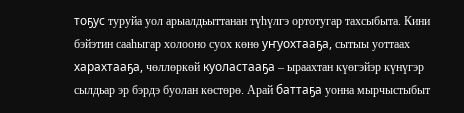тоҕус туруйа уол арыалдьыттанан түһүлгэ ортотугар тахсыбыта. Кини бэйэтин сааһыгар холооно суох көнө уҥуохтааҕа, сытыы уоттаах харахтааҕа, чөллөркөй куоластааҕа – ыраахтан күөгэйэр күнүгэр сылдьар эр бэрдэ буолан көстөрө. Арай баттаҕа уонна мырчыстыбыт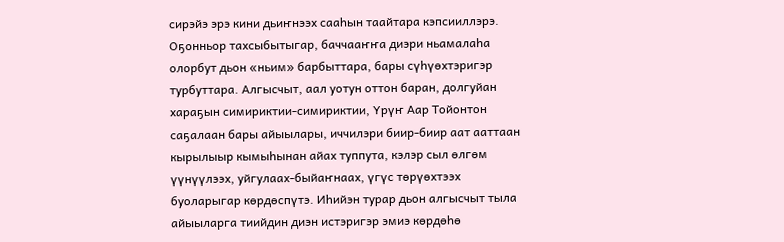сирэйэ эрэ кини дьиҥнээх сааһын таайтара кэпсииллэрэ. Оҕонньор тахсыбытыгар, баччааҥҥа диэри ньамалаһа олорбут дьон «ньим» барбыттара, бары сүһүөхтэригэр турбуттара. Алгысчыт, аал уотун оттон баран, долгуйан хараҕын симириктии-симириктии, Үрүҥ Аар Тойонтон саҕалаан бары айыылары, иччилэри биир-биир аат ааттаан кырылыыр кымыһынан айах туппута, кэлэр сыл өлгөм үүнүүлээх, уйгулаах-быйаҥнаах, үгүс төрүөхтээх буоларыгар көрдөспүтэ. Иһийэн турар дьон алгысчыт тыла айыыларга тиийдин диэн истэригэр эмиэ көрдөһө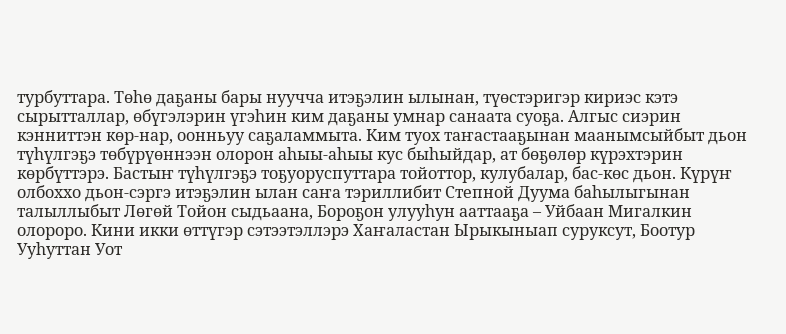турбуттара. Төһө даҕаны бары нуучча итэҕэлин ылынан, түөстэригэр кириэс кэтэ сырытталлар, өбүгэлэрин үгэһин ким даҕаны умнар санаата суоҕа. Алгыс сиэрин кэнниттэн көр-нар, оонньуу саҕаламмыта. Ким туох таҥастааҕынан маанымсыйбыт дьон түһүлгэҕэ төбүрүөннээн олорон аһыы-аһыы кус быһыйдар, ат бөҕөлөр күрэхтэрин көрбүттэрэ. Бастыҥ түһүлгэҕэ тоҕуоруспуттара тойоттор, кулубалар, бас-көс дьон. Күрүҥ олбоххо дьон-сэргэ итэҕэлин ылан саҥа тэриллибит Степной Дуума баһылыгынан талыллыбыт Лөгөй Тойон сыдьаана, Бороҕон улууһун ааттааҕа – Уйбаан Мигалкин олороро. Кини икки өттүгэр сэтээтэллэрэ Хаҥаластан Ырыкыныап суруксут, Боотур Ууһуттан Уот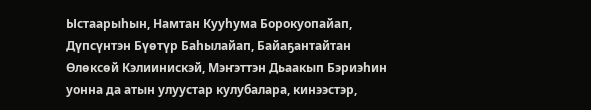Ыстаарыһын, Намтан Кууһума Борокуопайап, Дүпсүнтэн Бүөтүр Баһылайап, Байаҕантайтан Өлөксөй Кэлиинискэй, Мэҥэттэн Дьаакып Бэриэһин уонна да атын улуустар кулубалара, кинээстэр,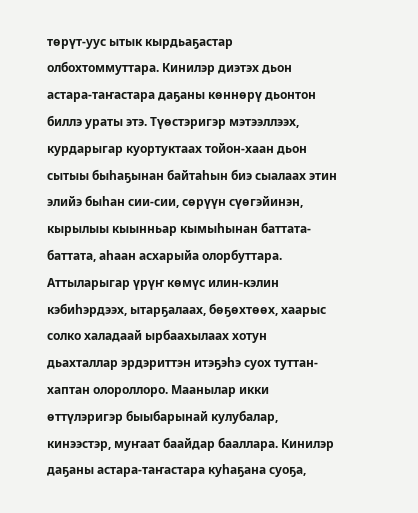төрүт-уус ытык кырдьаҕастар олбохтоммуттара. Кинилэр диэтэх дьон астара-таҥастара даҕаны көннөрү дьонтон биллэ ураты этэ. Түөстэригэр мэтээллээх, курдарыгар куортуктаах тойон-хаан дьон сытыы быһаҕынан байтаһын биэ сыалаах этин элийэ быһан сии-сии, сөрүүн сүөгэйинэн, кырылыы кыынньар кымыһынан баттата-баттата, аһаан асхарыйа олорбуттара. Аттыларыгар үрүҥ көмүс илин-кэлин кэбиһэрдээх, ытарҕалаах, бөҕөхтөөх, хаарыс солко халадаай ырбаахылаах хотун дьахталлар эрдэриттэн итэҕэһэ суох туттан-хаптан олороллоро. Маанылар икки өттүлэригэр быыбарынай кулубалар, кинээстэр, муҥаат баайдар бааллара. Кинилэр даҕаны астара-таҥастара куһаҕана суоҕа,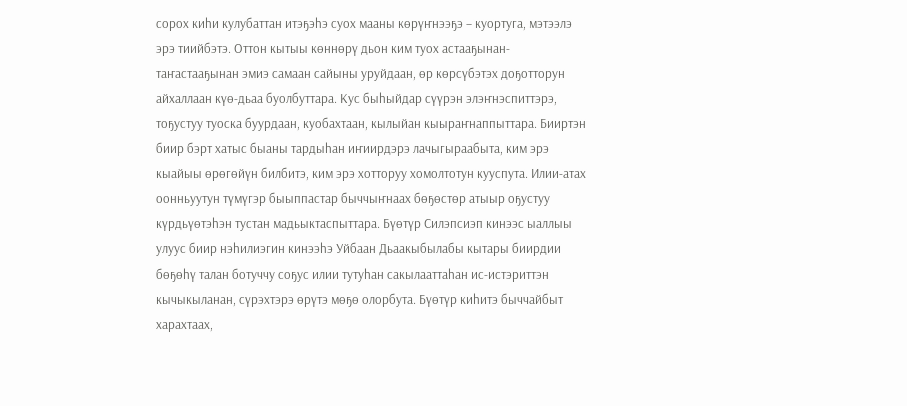сорох киһи кулубаттан итэҕэһэ суох мааны көрүҥнээҕэ – куортуга, мэтээлэ эрэ тиийбэтэ. Оттон кытыы көннөрү дьон ким туох астааҕынан-таҥастааҕынан эмиэ самаан сайыны уруйдаан, өр көрсүбэтэх доҕотторун айхаллаан күө-дьаа буолбуттара. Кус быһыйдар сүүрэн элэҥнэспиттэрэ, тоҕустуу туоска буурдаан, куобахтаан, кылыйан кыыраҥнаппыттара. Бииртэн биир бэрт хатыс быаны тардыһан иҥиирдэрэ лачыгыраабыта, ким эрэ кыайыы өрөгөйүн билбитэ, ким эрэ хотторуу хомолтотун кууспута. Илии-атах оонньуутун түмүгэр быыппастар быччыҥнаах бөҕөстөр атыыр оҕустуу күрдьүөтэһэн тустан мадьыктаспыттара. Бүөтүр Силэпсиэп кинээс ыаллыы улуус биир нэһилиэгин кинээһэ Уйбаан Дьаакыбылабы кытары биирдии бөҕөһү талан ботуччу соҕус илии тутуһан сакылааттаһан ис-истэриттэн кычыкыланан, сүрэхтэрэ өрүтэ мөҕө олорбута. Бүөтүр киһитэ быччайбыт харахтаах,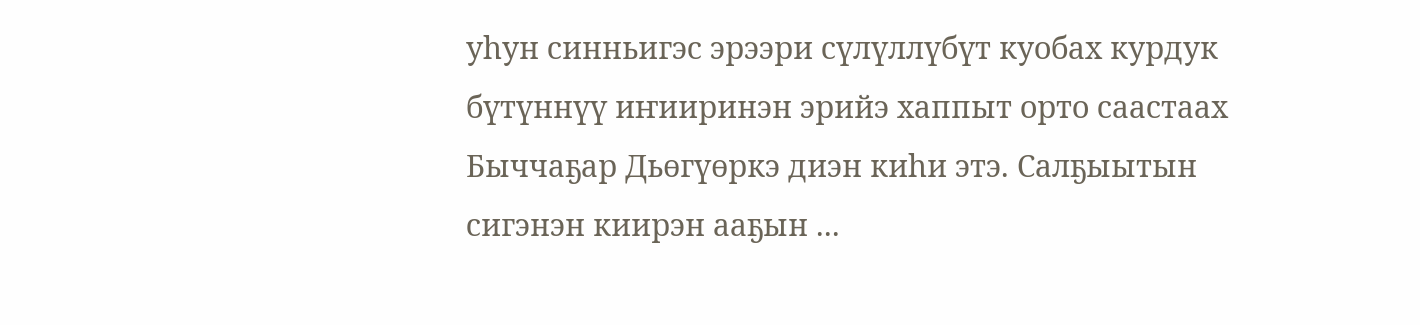уһун синньигэс эрээри сүлүллүбүт куобах курдук бүтүннүү иҥииринэн эрийэ хаппыт орто саастаах Быччаҕар Дьөгүөркэ диэн киһи этэ. Салҕыытын сигэнэн киирэн ааҕын ...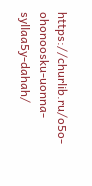https://churlib.ru/o5o-ohonoosku-uonna-syllaa5y-dahah/